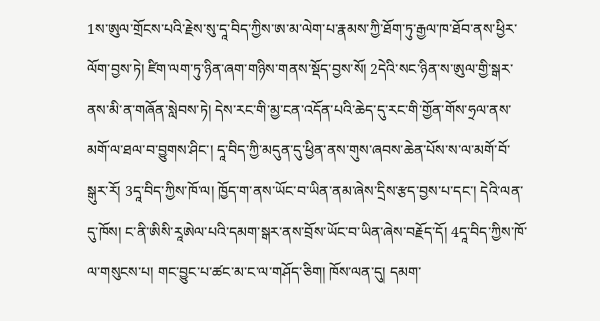1ས་ཨུལ་གྲོངས་པའི་རྗེས་སུ་དཱ་བིད་ཀྱིས་ཨ་མ་ལེག་པ་རྣམས་ཀྱི་ཐོག་ཏུ་རྒྱལ་ཁ་ཐོབ་ནས་ཕྱིར་ལོག་བྱས་ཏེ། ཛིག་ལག་ཏུ་ཉིན་ཞག་གཉིས་གནས་སྡོད་བྱས་སོ། 2དེའི་སང་ཉིན་ས་ཨུལ་གྱི་སྒར་ནས་མི་ན་གཞོན་སླེབས་ཏེ། དེས་རང་གི་མྱ་ངན་འདོན་པའི་ཆེད་དུ་རང་གི་གྱོན་གོས་ཧྲལ་ནས་མགོ་ལ་ཐལ་བ་བྱུགས་ཤིང་། དཱ་བིད་ཀྱི་མདུན་དུ་ཕྱིན་ནས་གུས་ཞབས་ཆེན་པོས་ས་ལ་མགོ་བོ་སྒུར་རོ། 3དཱ་བིད་ཀྱིས་ཁོ་ལ། ཁྱོད་ག་ནས་ཡོང་བ་ཡིན་ནམ་ཞེས་དྲིས་རྩད་བྱས་པ་དང་། དེའི་ལན་དུ་ཁོས། ང་ནི་ཨིསི་རཱཨེལ་པའི་དམག་སྒར་ནས་བྲོས་ཡོང་བ་ཡིན་ཞེས་བརྗོད་དོ། 4དཱ་བིད་ཀྱིས་ཁོ་ལ་གསུངས་པ། གང་བྱུང་པ་ཚང་མ་ང་ལ་གཤོད་ཅིག། ཁོས་ལན་དུ། དམག་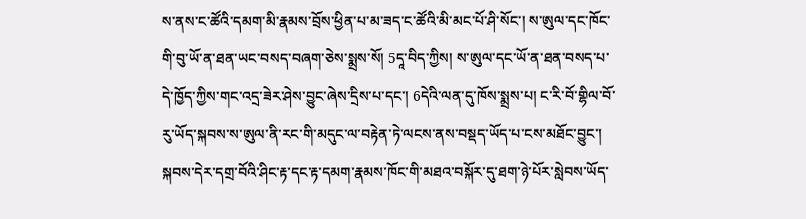ས་ནས་ང་ཚོའི་དམག་མི་རྣམས་བྲོས་ཕྱིན་པ་མ་ཟད་ང་ཚོའི་མི་མང་པོ་ཤི་སོང་། ས་ཨུལ་དང་ཁོང་གི་བུ་ཡོ་ན་ཐན་ཡང་བསད་བཞག་ཅེས་སྨྲས་སོ། 5དཱ་བིད་ཀྱིས། ས་ཨུལ་དང་ཡོ་ན་ཐན་བསད་པ་དེ་ཁྱོད་ཀྱིས་གང་འདྲ་ཟེར་ཤེས་བྱུང་ཞེས་དྲིས་པ་དང་། 6དེའི་ལན་དུ་ཁོས་སྨྲས་པ། ང་རི་བོ་གྷིལ་བོ་རུ་ཡོད་སྐབས་ས་ཨུལ་ནི་རང་གི་མདུང་ལ་བརྟེན་ཏེ་ལངས་ནས་བསྡད་ཡོད་པ་ངས་མཐོང་བྱུང་། སྐབས་དེར་དགྲ་བོའི་ཤིང་རྟ་དང་རྟ་དམག་རྣམས་ཁོང་གི་མཐའ་བསྐོར་དུ་ཐག་ཉེ་པོར་སླེབས་ཡོད་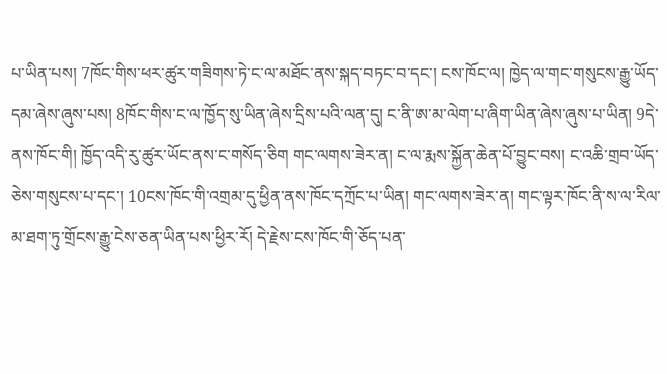པ་ཡིན་པས། 7ཁོང་གིས་ཕར་ཚུར་གཟིགས་ཏེ་ང་ལ་མཐོང་ནས་སྐད་བཏང་བ་དང་། ངས་ཁོང་ལ། ཁྱེད་ལ་གང་གསུངས་རྒྱུ་ཡོད་དམ་ཞེས་ཞུས་པས། 8ཁོང་གིས་ང་ལ་ཁྱོད་སུ་ཡིན་ཞེས་དྲིས་པའི་ལན་དུ། ང་ནི་ཨ་མ་ལེག་པ་ཞིག་ཡིན་ཞེས་ཞུས་པ་ཡིན། 9དེ་ནས་ཁོང་གི། ཁྱོད་འདི་རུ་ཚུར་ཡོང་ནས་ང་གསོད་ཅིག གང་ལགས་ཟེར་ན། ང་ལ་རྨས་སྐྱོན་ཆེན་པོ་བྱུང་བས། ང་འཆི་གྲབ་ཡོད་ཅེས་གསུངས་པ་དང་། 10ངས་ཁོང་གི་འགྲམ་དུ་ཕྱིན་ནས་ཁོང་དཀྲོང་པ་ཡིན། གང་ལགས་ཟེར་ན། གང་ལྟར་ཁོང་ནི་ས་ལ་རིལ་མ་ཐག་ཏུ་གྲོངས་རྒྱུ་ངེས་ཅན་ཡིན་པས་ཕྱིར་རོ། དེ་རྗེས་ངས་ཁོང་གི་ཅོད་པན་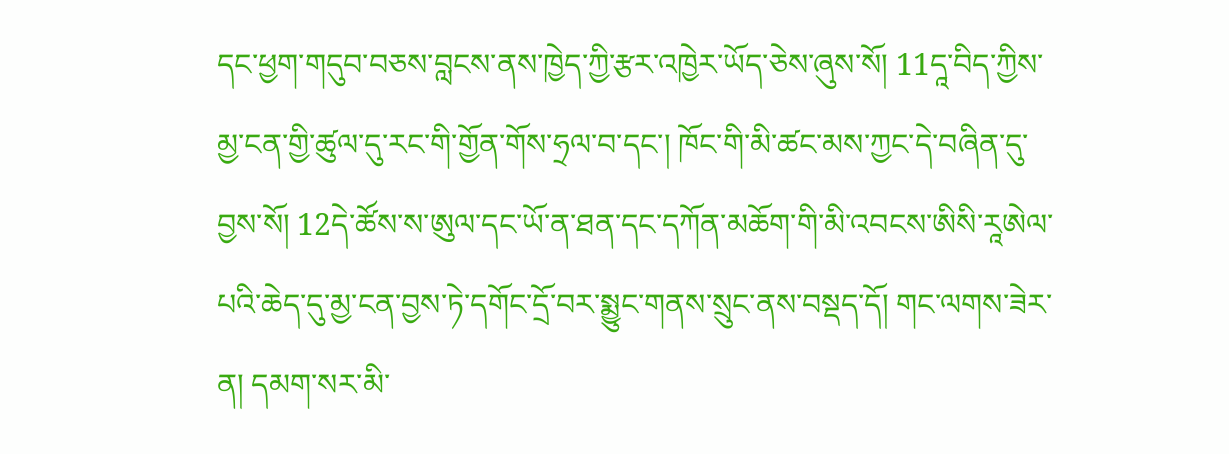དང་ཕྱག་གདུབ་བཅས་བླངས་ནས་ཁྱེད་ཀྱི་རྩར་འཁྱེར་ཡོད་ཅེས་ཞུས་སོ། 11དཱ་བིད་ཀྱིས་མྱ་ངན་གྱི་ཚུལ་དུ་རང་གི་གྱོན་གོས་ཧྲལ་བ་དང་། ཁོང་གི་མི་ཚང་མས་ཀྱང་དེ་བཞིན་དུ་བྱས་སོ། 12དེ་ཚོས་ས་ཨུལ་དང་ཡོ་ན་ཐན་དང་དཀོན་མཆོག་གི་མི་འབངས་ཨིསི་རཱཨེལ་པའི་ཆེད་དུ་མྱ་ངན་བྱས་ཏེ་དགོང་དྲོ་བར་སྨྱུང་གནས་སྲུང་ནས་བསྡད་དོ། གང་ལགས་ཟེར་ན། དམག་སར་མི་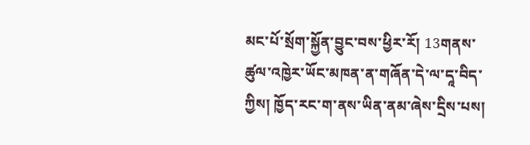མང་པོ་སྲོག་སྐྱོན་བྱུང་བས་ཕྱིར་རོ། 13གནས་ཚུལ་འཁྱེར་ཡོང་མཁན་ན་གཞོན་དེ་ལ་དཱ་བིད་ཀྱིས། ཁྱོད་རང་ག་ནས་ཡིན་ནམ་ཞེས་དྲིས་པས།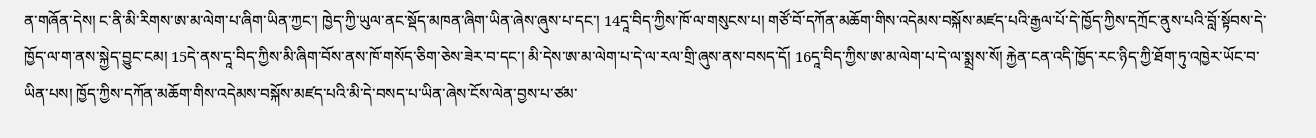ན་གཞོན་དེས། ང་ནི་མི་རིགས་ཨ་མ་ལེག་པ་ཞིག་ཡིན་ཀྱང་། ཁྱེད་ཀྱི་ཡུལ་ནང་སྡོད་མཁན་ཞིག་ཡིན་ཞེས་ཞུས་པ་དང་། 14དཱ་བིད་ཀྱིས་ཁོ་ལ་གསུངས་པ། གཙོ་བོ་དཀོན་མཆོག་གིས་འདེམས་བསྐོས་མཛད་པའི་རྒྱལ་པོ་དེ་ཁྱོད་ཀྱིས་དཀྲོང་ནུས་པའི་བློ་སྟོབས་དེ་ཁྱོད་ལ་ག་ནས་སྐྱེད་བྱུང་ངམ། 15དེ་ནས་དཱ་བིད་ཀྱིས་མི་ཞིག་བོས་ནས་ཁོ་གསོད་ཅིག་ཅེས་ཟེར་བ་དང་། མི་དེས་ཨ་མ་ལེག་པ་དེ་ལ་རལ་གྲི་ཞུས་ནས་བསད་དོ། 16དཱ་བིད་ཀྱིས་ཨ་མ་ལེག་པ་དེ་ལ་སྨྲས་སོ། རྐྱེན་ངན་འདི་ཁྱོད་རང་ཉིད་ཀྱི་ཐོག་ཏུ་འཁྱེར་ཡོང་བ་ཡིན་པས། ཁྱོད་ཀྱིས་དཀོན་མཆོག་གིས་འདེམས་བསྐོས་མཛད་པའི་མི་དེ་བསད་པ་ཡིན་ཞེས་ངོས་ལེན་བྱས་པ་ཙམ་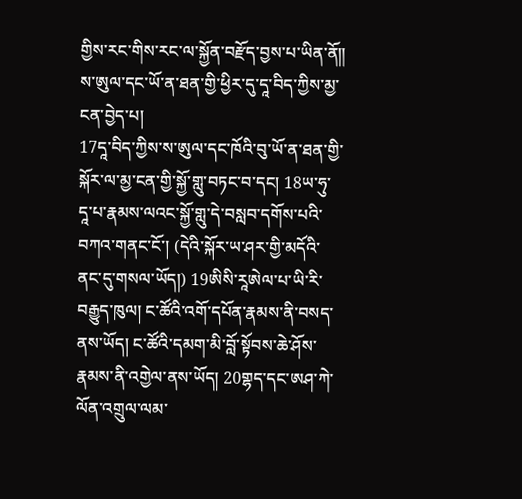གྱིས་རང་གིས་རང་ལ་སྐྱོན་བརྫོད་བྱས་པ་ཡིན་ནོ༎
ས་ཨུལ་དང་ཡོ་ན་ཐན་གྱི་ཕྱིར་དུ་དཱ་བིད་ཀྱིས་མྱ་ངན་བྱེད་པ།
17དཱ་བིད་ཀྱིས་ས་ཨུལ་དང་ཁོའི་བུ་ཡོ་ན་ཐན་གྱི་སྐོར་ལ་མྱ་ངན་གྱི་སྐྱོ་གླུ་བཏང་བ་དང། 18ཡ་ཧུ་དཱ་པ་རྣམས་ལའང་སྐྱོ་གླུ་དེ་བསླབ་དགོས་པའི་བཀའ་གནང་ངོ་། (དེའི་སྐོར་ཡ་ཤར་གྱི་མདོའི་ནང་དུ་གསལ་ཡོད།) 19ཨིསི་རཱཨེལ་པ་ཡི་རི་བརྒྱུད་ཁུལ། ང་ཚོའི་འགོ་དཔོན་རྣམས་ནི་བསད་ནས་ཡོད། ང་ཚོའི་དམག་མི་བློ་སྟོབས་ཆེ་ཤོས་རྣམས་ནི་འགྱེལ་ནས་ཡོད། 20གྷད་དང་ཨཤ་ཀེ་ལོན་འགྲུལ་ལམ་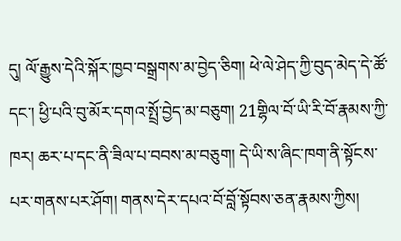དུ། ལོ་རྒྱུས་དེའི་སྐོར་ཁྱབ་བསྒྲགས་མ་བྱེད་ཅིག། ཕེ་ལེ་ཤེད་ཀྱི་བུད་མེད་དེ་ཚོ་དང་། ཕྱི་པའི་བུ་མོར་དགའ་སྤྲོ་བྱེད་མ་བཅུག། 21གྷིལ་བོ་ཡི་རི་བོ་རྣམས་ཀྱི་ཁར། ཆར་པ་དང་ནི་ཟིལ་པ་བབས་མ་བཅུག། དེ་ཡི་ས་ཞིང་ཁག་ནི་སྟོངས་པར་གནས་པར་ཤོག། གནས་དེར་དཔའ་བོ་བློ་སྟོབས་ཅན་རྣམས་ཀྱིས།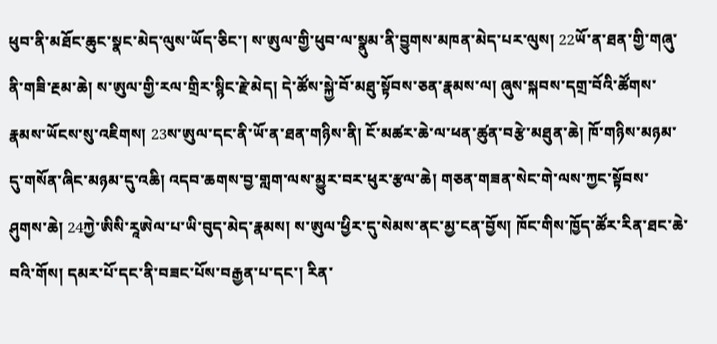ཕུབ་ནི་མཐོང་ཆུང་སྣང་མེད་ལུས་ཡོད་ཅིང་། ས་ཨུལ་གྱི་ཕུབ་ལ་སྣུམ་ནི་བྱུགས་མཁན་མེད་པར་ལུས། 22ཡོ་ན་ཐན་གྱི་གཞུ་ནི་གཟི་རྔམ་ཆེ། ས་ཨུལ་གྱི་རལ་གྲིར་སྙིང་རྗེ་མེད། དེ་ཚོས་སྐྱེ་བོ་མཐུ་སྟོབས་ཅན་རྣམས་ལ། ཞུས་སྐབས་དགྲ་བོའི་ཚོགས་རྣམས་ཡོངས་སུ་འཇིགས། 23ས་ཨུལ་དང་ནི་ཡོ་ན་ཐན་གཉིས་ནི། ངོ་མཚར་ཆེ་ལ་ཕན་ཚུན་བརྩེ་མཐུན་ཆེ། ཁོ་གཉིས་མཉམ་དུ་གསོན་ཞིང་མཉམ་དུ་འཆི། འདབ་ཆགས་བྱ་གླག་ལས་མྱུར་བར་ཕུར་རྩལ་ཆེ། གཅན་གཟན་སེང་གེ་ལས་ཀྱང་སྟོབས་ཤུགས་ཆེ། 24ཀྱེ་ཨིསི་རཱཨེལ་པ་ཡི་བུད་མེད་རྣམས། ས་ཨུལ་ཕྱིར་དུ་སེམས་ནང་མྱ་ངན་བྱོས། ཁོང་གིས་ཁྱོད་ཚོར་རིན་ཐང་ཆེ་བའི་གོས། དམར་པོ་དང་ནི་བཟང་པོས་བརྒྱན་པ་དང་། རིན་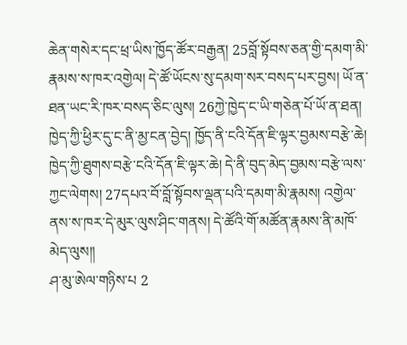ཆེན་གསེར་དང་ཕྲ་ཡིས་ཁྱོད་ཚོར་བརྒྱན། 25བློ་སྟོབས་ཅན་གྱི་དམག་མི་རྣམས་ས་ཁར་འགྱེལ། དེ་ཚོ་ཡོངས་སུ་དམག་སར་བསད་པར་བྱས། ཡོ་ན་ཐན་ཡང་རི་ཁར་བསད་ཅིང་ལུས། 26ཀྱེ་ཁྱེད་ང་ཡི་གཅེན་པོ་ཡོ་ན་ཐན། ཁྱེད་ཀྱི་ཕྱིར་དུ་ང་ནི་མྱ་ངན་བྱེད། ཁྱོད་ནི་ངའི་དོན་ཇི་ལྟར་བྱམས་བརྩེ་ཆེ། ཁྱེད་ཀྱི་ཐུགས་བརྩེ་ངའི་དོན་ཇི་ལྟར་ཆེ། དེ་ནི་བུད་མེད་བྱམས་བརྩེ་ལས་ཀྱང་ལེགས། 27དཔའ་བོ་བློ་སྟོབས་ལྡན་པའི་དམག་མི་རྣམས། འགྱེལ་ནས་ས་ཁར་དེ་མུར་ལུས་ཤིང་གནས། དེ་ཚོའི་གོ་མཚོན་རྣམས་ནི་མཁོ་མེད་ལུས༎
ཤ་མུ་ཨེལ་གཉིས་པ 2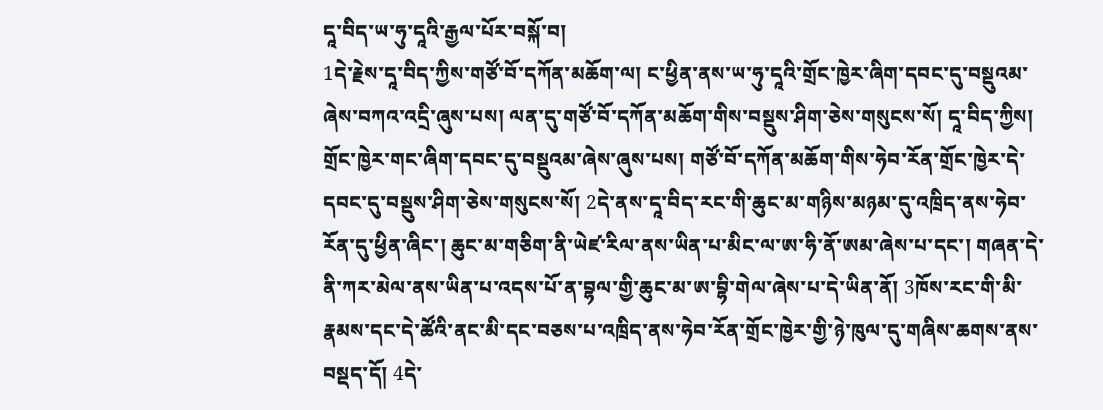དཱ་བིད་ཡ་ཧུ་དཱའི་རྒྱལ་པོར་བསྐོ་བ།
1དེ་རྗེས་དཱ་བིད་ཀྱིས་གཙོ་བོ་དཀོན་མཆོག་ལ། ང་ཕྱིན་ནས་ཡ་ཧུ་དཱའི་གྲོང་ཁྱེར་ཞིག་དབང་དུ་བསྡུའམ་ཞེས་བཀའ་འདྲི་ཞུས་པས། ལན་དུ་གཙོ་བོ་དཀོན་མཆོག་གིས་བསྡུས་ཤིག་ཅེས་གསུངས་སོ། དཱ་བིད་ཀྱིས། གྲོང་ཁྱེར་གང་ཞིག་དབང་དུ་བསྡུའམ་ཞེས་ཞུས་པས། གཙོ་བོ་དཀོན་མཆོག་གིས་ཧེབ་རོན་གྲོང་ཁྱེར་དེ་དབང་དུ་བསྡུས་ཤིག་ཅེས་གསུངས་སོ། 2དེ་ནས་དཱ་བིད་རང་གི་ཆུང་མ་གཉིས་མཉམ་དུ་འཁྲིད་ནས་ཧེབ་རོན་དུ་ཕྱིན་ཞིང་། ཆུང་མ་གཅིག་ནི་ཡེཛ་རིལ་ནས་ཡིན་པ་མིང་ལ་ཨ་ཧི་ནོ་ཨམ་ཞེས་པ་དང་། གཞན་དེ་ནི་ཀར་མེལ་ནས་ཡིན་པ་འདས་པོ་ན་བྷལ་གྱི་ཆུང་མ་ཨ་བྷི་གེལ་ཞེས་པ་དེ་ཡིན་ནོ། 3ཁོས་རང་གི་མི་རྣམས་དང་དེ་ཚོའི་ནང་མི་དང་བཅས་པ་འཁྲིད་ནས་ཧེབ་རོན་གྲོང་ཁྱེར་གྱི་ཉེ་ཁུལ་དུ་གཞིས་ཆགས་ནས་བསྡད་དོ། 4དེ་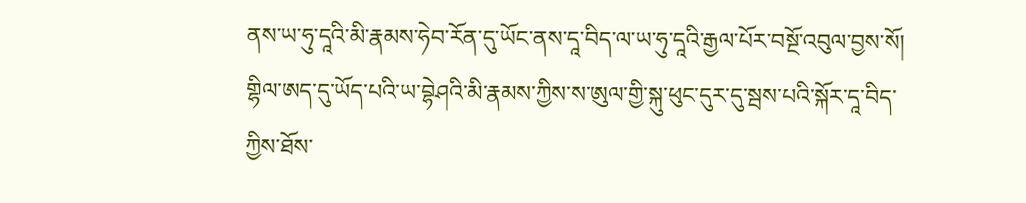ནས་ཡ་ཧུ་དཱའི་མི་རྣམས་ཧེབ་རོན་དུ་ཡོང་ནས་དཱ་བིད་ལ་ཡ་ཧུ་དཱའི་རྒྱལ་པོར་བསྔོ་འབུལ་བྱས་སོ། གྷིལ་ཨད་དུ་ཡོད་པའི་ཡ་བྷེཤའི་མི་རྣམས་ཀྱིས་ས་ཨུལ་གྱི་སྐུ་ཕུང་དུར་དུ་སྦས་པའི་སྐོར་དཱ་བིད་ཀྱིས་ཐོས་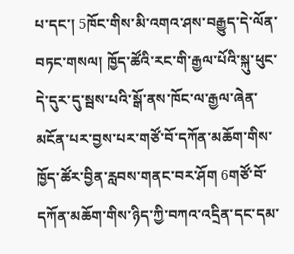པ་དང་། 5ཁོང་གིས་མི་འགའ་ཤས་བརྒྱུད་དེ་ལོན་བཏང་གསལ། ཁྱོད་ཚོའི་རང་གི་རྒྱལ་པོའི་སྐུ་ཕུང་དེ་དུར་དུ་སྦས་པའི་སྒོ་ནས་ཁོང་ལ་རྒྱལ་ཞེན་མངོན་པར་བྱས་པར་གཙོ་བོ་དཀོན་མཆོག་གིས་ཁྱོད་ཚོར་བྱིན་རླབས་གནང་བར་ཤོག 6གཙོ་བོ་དཀོན་མཆོག་གིས་ཉིད་ཀྱི་བཀའ་འདྲིན་དང་དམ་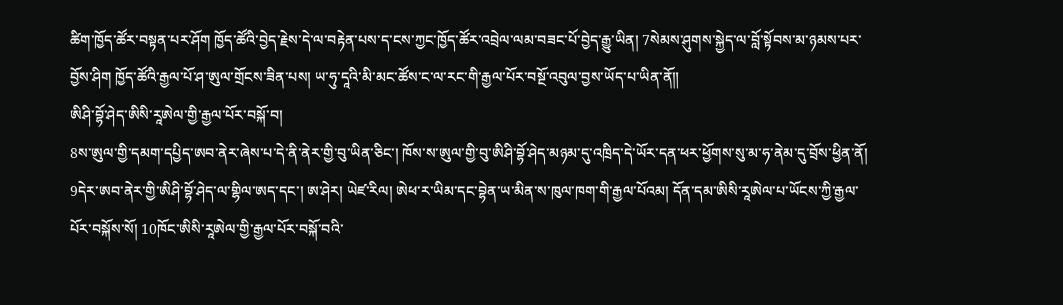ཚིག་ཁྱོད་ཚོར་བསྟན་པར་ཤོག ཁྱོད་ཚོའི་བྱེད་རྗེས་དེ་ལ་བརྟེན་པས་ད་ངས་ཀྱང་ཁྱོད་ཚོར་འབྲེལ་ལམ་བཟང་པོ་བྱེད་རྒྱུ་ཡིན། 7སེམས་ཤུགས་སྐྱེད་ལ་བློ་སྟོབས་མ་ཉམས་པར་བྱོས་ཤིག ཁྱོད་ཚོའི་རྒྱལ་པོ་ཤ་ཨུལ་གྲོངས་ཟིན་པས། ཡ་ཧུ་དཱའི་མི་མང་ཚོས་ང་ལ་རང་གི་རྒྱལ་པོར་བསྔོ་འབུལ་བྱས་ཡོད་པ་ཡིན་ནོ༎
ཨིཤི་བྷོ་ཤེད་ཨིསི་རཱཨེལ་གྱི་རྒྱལ་པོར་བསྐོ་བ།
8ས་ཨུལ་གྱི་དམག་དཔྱིད་ཨབ་ནེར་ཞེས་པ་དེ་ནི་ནེར་གྱི་བུ་ཡིན་ཅིང་། ཁོས་ས་ཨུལ་གྱི་བུ་ཨིཤི་བྷོ་ཤེད་མཉམ་དུ་འཁྲིད་དེ་ཡོར་དན་ཕར་ཕྱོགས་སུ་མ་ཧ་ནེམ་དུ་བྲོས་ཕྱིན་ནོ། 9དེར་ཨབ་ནེར་གྱི་ཨིཤི་བྷོ་ཤེད་ལ་གྷིལ་ཨད་དང་། ཨ་ཤེར། ཡེཛ་རིལ། ཨེཕ་ར་ཡིམ་དང་བྷེན་ཡ་མིན་ས་ཁུལ་ཁག་གི་རྒྱལ་པོའམ། དོན་དམ་ཨིསི་རཱཨེལ་པ་ཡོངས་ཀྱི་རྒྱལ་པོར་བསྐོས་སོ། 10ཁོང་ཨིསི་རཱཨེལ་གྱི་རྒྱལ་པོར་བསྐོ་བའི་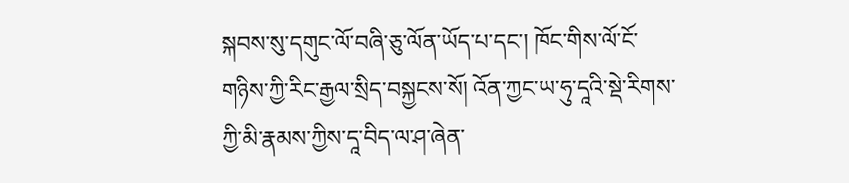སྐབས་སུ་དགུང་ལོ་བཞི་ཅུ་ལོན་ཡོད་པ་དང་། ཁོང་གིས་ལོ་ངོ་གཉིས་ཀྱི་རིང་རྒྱལ་སྲིད་བསྐྱངས་སོ། འོན་ཀྱང་ཡ་ཧུ་དཱའི་སྡེ་རིགས་ཀྱི་མི་རྣམས་ཀྱིས་དཱ་བིད་ལ་ཤ་ཞེན་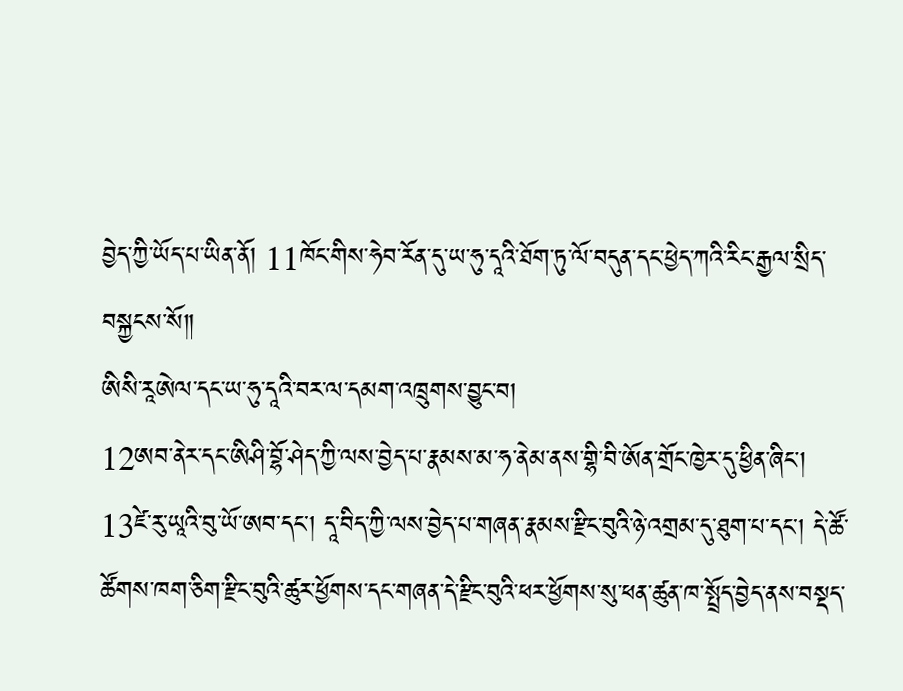བྱེད་ཀྱི་ཡོད་པ་ཡིན་ནོ། 11ཁོང་གིས་ཧེབ་རོན་དུ་ཡ་ཧུ་དཱའི་ཐོག་ཏུ་ལོ་བདུན་དང་ཕྱེད་ཀའི་རིང་རྒྱལ་སྲིད་བསྐྱངས་སོ༎
ཨིསི་རཱཨེལ་དང་ཡ་ཧུ་དཱའི་བར་ལ་དམག་འཁྲུགས་བྱུང་བ།
12ཨབ་ནེར་དང་ཨིཤི་བྷོ་ཤེད་ཀྱི་ལས་བྱེད་པ་རྣམས་མ་ཧ་ནེམ་ནས་གྷི་བི་ཨོན་གྲོང་ཁྱེར་དུ་ཕྱིན་ཞིང་། 13ཛེ་རུ་ཡཱའི་བུ་ཡོ་ཨབ་དང་། དཱ་བིད་ཀྱི་ལས་བྱེད་པ་གཞན་རྣམས་རྫིང་བུའི་ཉེ་འགྲམ་དུ་ཐུག་པ་དང་། དེ་ཚོ་ཚོགས་ཁག་ཅིག་རྫིང་བུའི་ཚུར་ཕྱོགས་དང་གཞན་དེ་རྫིང་བུའི་ཕར་ཕྱོགས་སུ་ཕན་ཚུན་ཁ་སྤྲོད་བྱེད་ནས་བསྡད་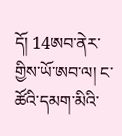དོ། 14ཨབ་ནེར་གྱིས་ཡོ་ཨབ་ལ། ང་ཚོའི་དམག་མིའི་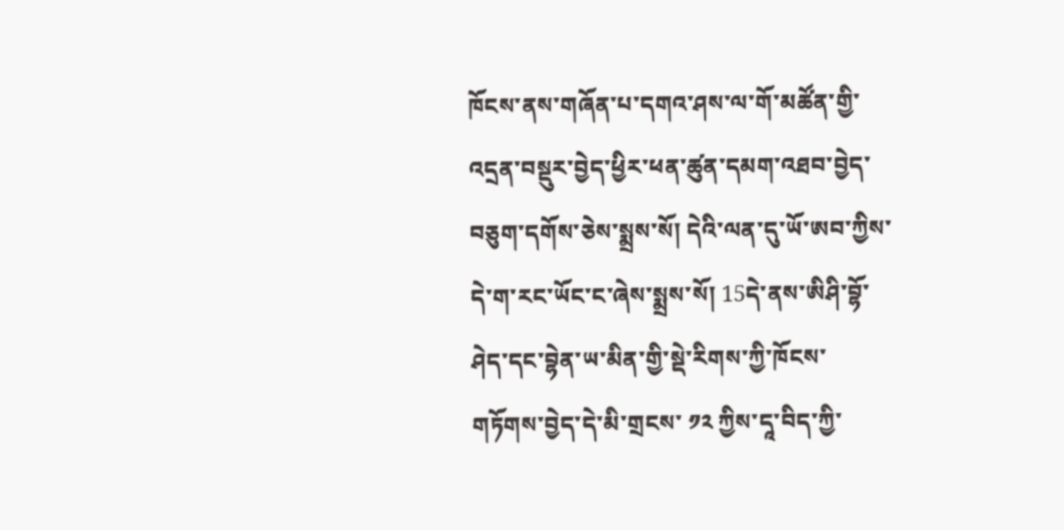ཁོངས་ནས་གཞོན་པ་དགའ་ཤས་ལ་གོ་མཚོན་གྱི་འདྲན་བསྡུར་བྱེད་ཕྱིར་ཕན་ཚུན་དམག་འཐབ་བྱེད་བཅུག་དགོས་ཅེས་སྨྲས་སོ། དེའི་ལན་དུ་ཡོ་ཨབ་ཀྱིས་དེ་ག་རང་ཡོང་ང་ཞེས་སྨྲས་སོ། 15དེ་ནས་ཨིཤི་བྷོ་ཤེད་དང་བྷེན་ཡ་མིན་གྱི་སྡེ་རིགས་ཀྱི་ཁོངས་གཏོགས་བྱེད་དེ་མི་གྲངས་ ༡༢ ཀྱིས་དཱ་བིད་ཀྱི་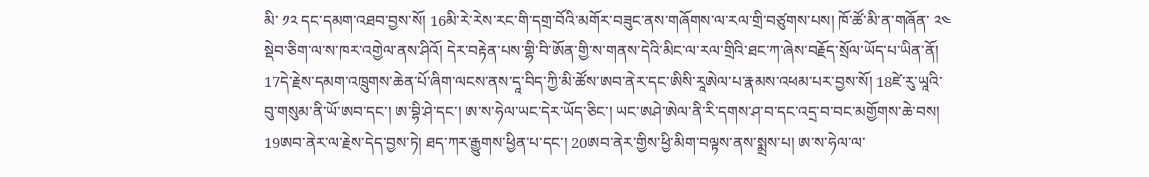མི་ ༡༢ དང་དམག་འཐབ་བྱས་སོ། 16མི་རེ་རེས་རང་གི་དགྲ་བོའི་མགོར་བཟུང་ནས་གཞོགས་ལ་རལ་གྲི་བཙུགས་པས། ཁོ་ཚོ་མི་ན་གཞོན་ ༢༤ སྡེབ་ཅིག་ལ་ས་ཁར་འགྱེལ་ནས་ཤིའོ། དེར་བརྟེན་པས་གྷི་བི་ཨོན་གྱི་ས་གནས་དེའི་མིང་ལ་རལ་གྲིའི་ཐང་ཀ་ཞེས་བརྗོད་སྲོལ་ཡོད་པ་ཡིན་ནོ། 17དེ་རྗེས་དམག་འཁྲུགས་ཆེན་པོ་ཞིག་ལངས་ནས་དཱ་བིད་ཀྱི་མི་ཚོས་ཨབ་ནེར་དང་ཨིསི་རཱཨེལ་པ་རྣམས་འཕམ་པར་བྱས་སོ། 18ཛེ་རུ་ཡཱའི་བུ་གསུམ་ནི་ཡོ་ཨབ་དང་། ཨ་བྷི་ཤེ་དང་། ཨ་ས་ཧེལ་ཡང་དེར་ཡོད་ཅིང་། ཡང་ཨཤེ་ཨེལ་ནི་རི་དགས་ཤ་བ་དང་འདྲ་བ་བང་མགྱོགས་ཆེ་བས། 19ཨབ་ནེར་ལ་རྗེས་དེད་བྱས་ཏེ། ཐད་ཀར་རྒྱུགས་ཕྱིན་པ་དང་། 20ཨབ་ནེར་གྱིས་ཕྱི་མིག་བལྟས་ནས་སྨྲས་པ། ཨ་ས་ཧེལ་ལ་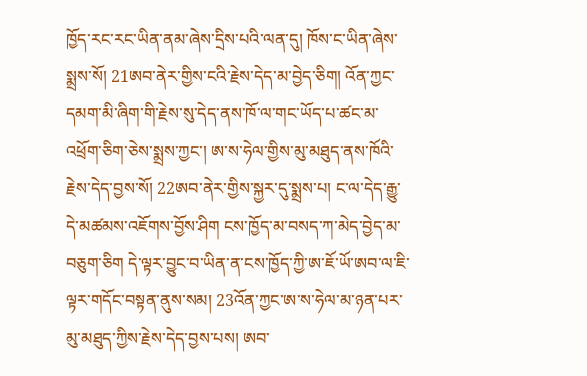ཁྱོད་རང་རང་ཡིན་ནམ་ཞེས་དྲིས་པའི་ལན་དུ། ཁོས་ང་ཡིན་ཞེས་སྨྲས་སོ། 21ཨབ་ནེར་གྱིས་ངའི་རྗེས་དེད་མ་བྱེད་ཅིག། འོན་ཀྱང་དམག་མི་ཞིག་གི་རྗེས་སུ་དེད་ནས་ཁོ་ལ་གང་ཡོད་པ་ཚང་མ་འཕྲོག་ཅིག་ཅེས་སྨྲས་ཀྱང་། ཨ་ས་ཧེལ་གྱིས་མུ་མཐུད་ནས་ཁོའི་རྗེས་དེད་བྱས་སོ། 22ཨབ་ནེར་གྱིས་སྐྱར་དུ་སྨྲས་པ། ང་ལ་དེད་རྒྱུ་དེ་མཚམས་འཇོགས་བྱོས་ཤིག ངས་ཁྱོད་མ་བསད་ཀ་མེད་བྱེད་མ་བཅུག་ཅིག དེ་ལྟར་བྱུང་བ་ཡིན་ན་ངས་ཁྱོད་ཀྱི་ཨ་ཇོ་ཡོ་ཨབ་ལ་ཇི་ལྟར་གདོང་བསྟན་ནུས་སམ། 23འོན་ཀྱང་ཨ་ས་ཧེལ་མ་ཉན་པར་མུ་མཐུད་ཀྱིས་རྗེས་དེད་བྱས་པས། ཨབ་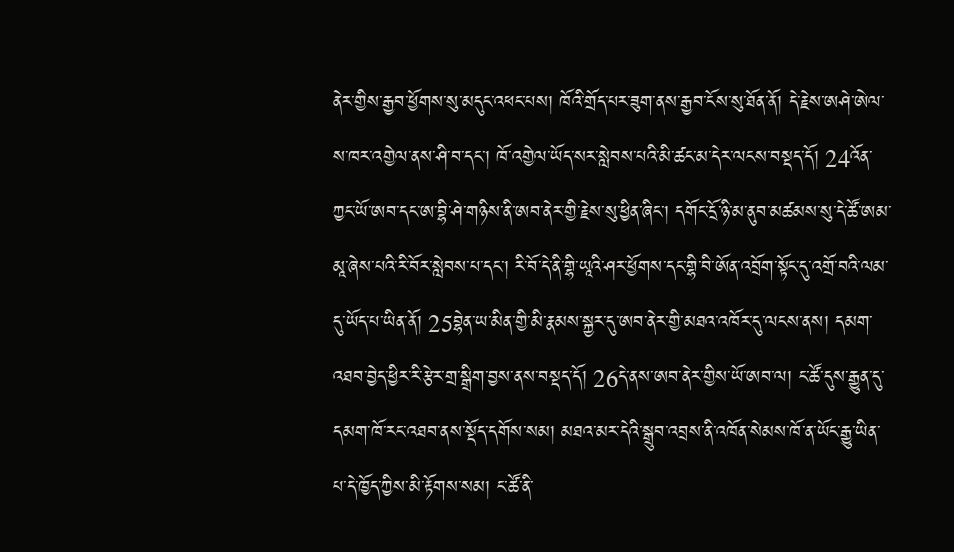ནེར་གྱིས་རྒྱབ་ཕྱོགས་སུ་མདུང་འཕང་པས། ཁོའི་གྲོད་པར་ཟུག་ནས་རྒྱབ་ངོས་སུ་ཐོན་ནོ། དེ་རྗེས་ཨཤེ་ཨེལ་ས་ཁར་འགྱེལ་ནས་ཤི་བ་དང་། ཁོ་འགྱེལ་ཡོད་སར་སླེབས་པའི་མི་ཚང་མ་དེར་ལངས་བསྡད་དོ། 24འོན་ཀྱང་ཡོ་ཨབ་དང་ཨ་བྷི་ཤེ་གཉིས་ནི་ཨབ་ནེར་གྱི་རྗེས་སུ་ཕྱིན་ཞིང་། དགོང་དྲོ་ཉི་མ་ནུབ་མཚམས་སུ་དེ་ཚོ་ཨམ་མཱ་ཞེས་པའི་རི་བོར་སླེབས་པ་དང་། རི་བོ་དེ་ནི་གྷི་ཡཱའི་ཤར་ཕྱོགས་དང་གྷི་བི་ཨོན་འབྲོག་སྟོང་དུ་འགྲོ་བའི་ལམ་དུ་ཡོད་པ་ཡིན་ནོ། 25བྷེན་ཡ་མིན་གྱི་མི་རྣམས་སྐྱར་དུ་ཨབ་ནེར་གྱི་མཐའ་འཁོར་དུ་ལངས་ནས། དམག་འཐབ་བྱེད་ཕྱིར་རི་རྩེར་གྲ་སྒྲིག་བྱས་ནས་བསྡད་དོ། 26དེ་ནས་ཨབ་ནེར་གྱིས་ཡོ་ཨབ་ལ། ང་ཚོ་དུས་རྒྱུན་དུ་དམག་ཁོ་རང་འཐབ་ནས་སྡོད་དགོས་སམ། མཐའ་མར་དེའི་སྒྲུབ་འབྲས་ནི་འཁོན་སེམས་ཁོ་ན་ཡོང་རྒྱུ་ཡིན་པ་དེ་ཁྱོད་ཀྱིས་མི་རྟོགས་སམ། ང་ཚོ་ནི་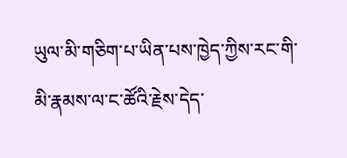ཡུལ་མི་གཅིག་པ་ཡིན་པས་ཁྱེད་ཀྱིས་རང་གི་མི་རྣམས་ལ་ང་ཚོའི་རྗེས་དེད་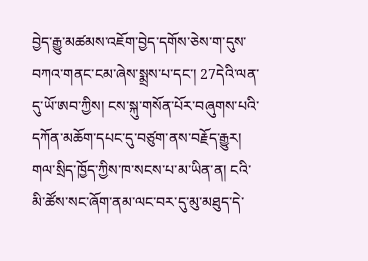བྱེད་རྒྱུ་མཚམས་འཇོག་བྱེད་དགོས་ཅེས་ག་དུས་བཀའ་གནང་ངམ་ཞེས་སྨྲས་པ་དང་། 27དེའི་ལན་དུ་ཡོ་ཨབ་ཀྱིས། ངས་སྐུ་གསོན་པོར་བཞུགས་པའི་དཀོན་མཆོག་དཔང་དུ་བཙུག་ནས་བརྗོད་རྒྱུར། གལ་སྲིད་ཁྱོད་ཀྱིས་ཁ་སངས་པ་མ་ཡིན་ན། ངའི་མི་ཚོས་སང་ཞོག་ནམ་ལང་བར་དུ་མུ་མཐུད་དེ་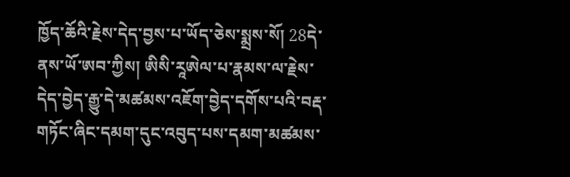ཁྱོད་ཆོའི་རྗེས་དེད་བྱས་པ་ཡོད་ཅེས་སྨྲས་སོ། 28དེ་ནས་ཡོ་ཨབ་ཀྱིས། ཨིསི་རཱཨེལ་པ་རྣམས་ལ་རྗེས་དེད་བྱེད་རྒྱུ་དེ་མཚམས་འཇོག་བྱེད་དགོས་པའི་བརྡ་གཏོང་ཞིང་དམག་དུང་འབུད་པས་དམག་མཚམས་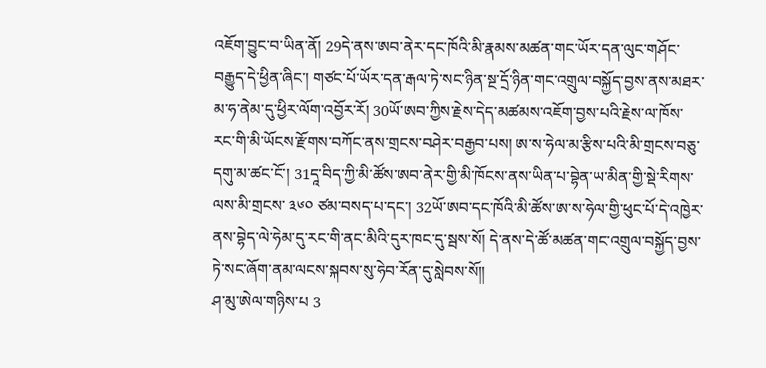འཇོག་བྱུང་བ་ཡིན་ནོ། 29དེ་ནས་ཨབ་ནེར་དང་ཁོའི་མི་རྣམས་མཚན་གང་ཡོར་དན་ལུང་གཤོང་བརྒྱུད་དེ་ཕྱིན་ཞིང་། གཙང་པོ་ཡོར་དན་རྒལ་ཏེ་སང་ཉིན་སྔ་དྲོ་ཉིན་གང་འགྲུལ་བསྐྱོད་བྱས་ནས་མཐར་མ་ཧ་ནེམ་དུ་ཕྱིར་ལོག་འབྱོར་རོ། 30ཡོ་ཨབ་ཀྱིས་རྗེས་དེད་མཚམས་འཇོག་བྱས་པའི་རྗེས་ལ་ཁོས་རང་གི་མི་ཡོངས་རྫོགས་བཀོང་ནས་གྲངས་བཤེར་བརྒྱབ་པས། ཨ་ས་ཧེལ་མ་རྩིས་པའི་མི་གྲངས་བཅུ་དགུ་མ་ཚང་ངོ་། 31དཱ་བིད་ཀྱི་མི་ཚོས་ཨབ་ནེར་གྱི་མི་ཁོངས་ནས་ཡིན་པ་བྷེན་ཡ་མིན་གྱི་སྡེ་རིགས་ལས་མི་གྲངས་ ༣༦༠ ཙམ་བསད་པ་དང་། 32ཡོ་ཨབ་དང་ཁོའི་མི་ཚོས་ཨ་ས་ཧེལ་གྱི་ཕུང་པོ་དེ་འཁྱེར་ནས་བྷེད་ལེ་ཧེམ་དུ་རང་གི་ནང་མིའི་དུར་ཁང་དུ་སྦས་སོ། དེ་ནས་དེ་ཚོ་མཚན་གང་འགྲུལ་བསྐྱོད་བྱས་ཏེ་སང་ཞོག་ནམ་ལངས་སྐབས་སུ་ཧེབ་རོན་དུ་སླེབས་སོ༎
ཤ་མུ་ཨེལ་གཉིས་པ 3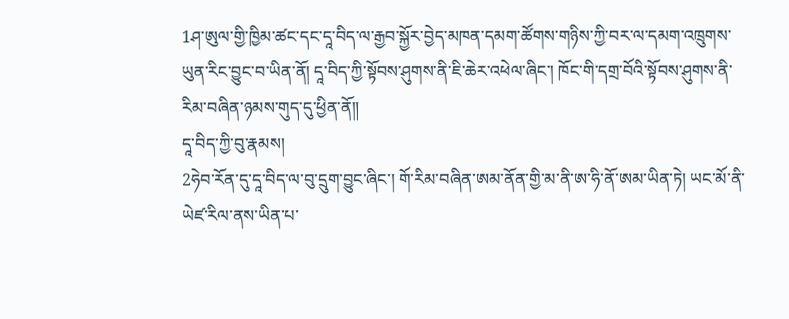1ཤ་ཨུལ་གྱི་ཁྱིམ་ཚང་དང་དཱ་བིད་ལ་རྒྱབ་སྐྱོར་བྱེད་མཁན་དམག་ཚོགས་གཉིས་ཀྱི་བར་ལ་དམག་འཁྲུགས་ཡུན་རིང་བྱུང་བ་ཡིན་ནོ། དཱ་བིད་ཀྱི་སྟོབས་ཤུགས་ནི་ཇི་ཆེར་འཕེལ་ཞིང་། ཁོང་གི་དགྲ་བོའི་སྟོབས་ཤུགས་ནི་རིམ་བཞིན་ཉམས་གུད་དུ་ཕྱིན་ནོ༎
དཱ་བིད་ཀྱི་བུ་རྣམས།
2ཧེབ་རོན་དུ་དཱ་བིད་ལ་བུ་དྲུག་བྱུང་ཞིང་། གོ་རིམ་བཞིན་ཨམ་ནོན་གྱི་མ་ནི་ཨ་ཧི་ནོ་ཨམ་ཡིན་ཏེ། ཡང་མོ་ནི་ཡེཛ་རིལ་ནས་ཡིན་པ་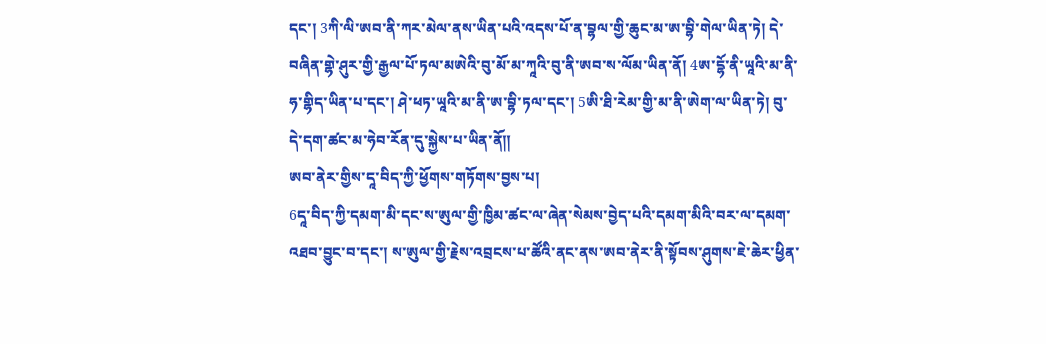དང་། 3ཀི་ལི་ཨབ་ནི་ཀར་མེལ་ནས་ཡིན་པའི་འདས་པོ་ན་བྷལ་གྱི་ཆུང་མ་ཨ་བྷི་གེལ་ཡིན་ཏེ། དེ་བཞིན་གྷེ་ཤུར་གྱི་རྒྱལ་པོ་ཏལ་མཨེའི་བུ་མོ་མ་ཀཱའི་བུ་ནི་ཨབ་ས་ལོམ་ཡིན་ནོ། 4ཨ་དྷོ་ནི་ཡཱའི་མ་ནི་ཧ་གྷིད་ཡིན་པ་དང་། ཤེ་ཕཏ་ཡཱའི་མ་ནི་ཨ་བྷི་ཏལ་དང་། 5ཨི་ཐི་རེམ་གྱི་མ་ནི་ཨེག་ལ་ཡིན་ཏེ། བུ་དེ་དག་ཚང་མ་ཧེབ་རོན་དུ་སྐྱེས་པ་ཡིན་ནོ༎
ཨབ་ནེར་གྱིས་དཱ་བིད་ཀྱི་ཕྱོགས་གཏོགས་བྱས་པ།
6དཱ་བིད་ཀྱི་དམག་མི་དང་ས་ཨུལ་གྱི་ཁྱིམ་ཚང་ལ་ཞེན་སེམས་བྱེད་པའི་དམག་མིའི་བར་ལ་དམག་འཐབ་བྱུང་བ་དང་། ས་ཨུལ་གྱི་རྗེས་འབྲངས་པ་ཚོའི་ནང་ནས་ཨབ་ནེར་ནི་སྟོབས་ཤུགས་ཇེ་ཆེར་ཕྱིན་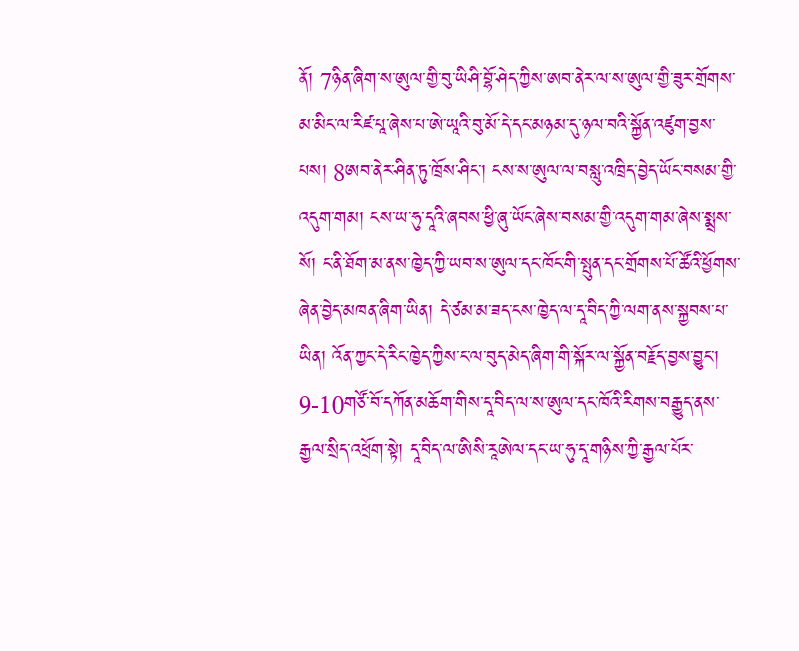ནོ། 7ཉིན་ཞིག་ས་ཨུལ་གྱི་བུ་ཡིཤི་བྷོ་ཤེད་ཀྱིས་ཨབ་ནེར་ལ་ས་ཨུལ་གྱི་ཟུར་གྲོགས་མ་མིང་ལ་རིཛ་པཱ་ཞེས་པ་ཨེ་ཡཱའི་བུ་མོ་དེ་དང་མཉམ་དུ་ཉལ་བའི་སྐྱོན་འཛུག་བྱས་པས། 8ཨབ་ནེར་ཤིན་ཏུ་ཁྲོས་ཤིང་། ངས་ས་ཨུལ་ལ་བསླུ་འཁྲིད་བྱེད་ཡོང་བསམ་གྱི་འདུག་གམ། ངས་ཡ་ཧུ་དཱའི་ཞབས་ཕྱི་ཞུ་ཡོང་ཞེས་བསམ་གྱི་འདུག་གམ་ཞེས་སྨྲས་སོ། ང་ནི་ཐོག་མ་ནས་ཁྱེད་ཀྱི་ཡབ་ས་ཨུལ་དང་ཁོང་གི་སྤུན་དང་གྲོགས་པོ་ཚོའི་ཕྱོགས་ཞེན་བྱེད་མཁན་ཞིག་ཡིན། དེ་ཙམ་མ་ཟད་ངས་ཁྱེད་ལ་དཱ་བིད་ཀྱི་ལག་ནས་སྐྱབས་པ་ཡིན། འོན་ཀྱང་དེ་རིང་ཁྱེད་ཀྱིས་ང་ལ་བུད་མེད་ཞིག་གི་སྐོར་ལ་སྐྱོན་བརྗོད་བྱས་བྱུང་། 9-10གཙོ་བོ་དཀོན་མཆོག་གིས་དཱ་བིད་ལ་ས་ཨུལ་དང་ཁོའི་རིགས་བརྒྱུད་ནས་རྒྱལ་སྲིད་འཕྲོག་སྟེ། དཱ་བིད་ལ་ཨིསི་རཱཨེལ་དང་ཡ་ཧུ་དཱ་གཉིས་ཀྱི་རྒྱལ་པོར་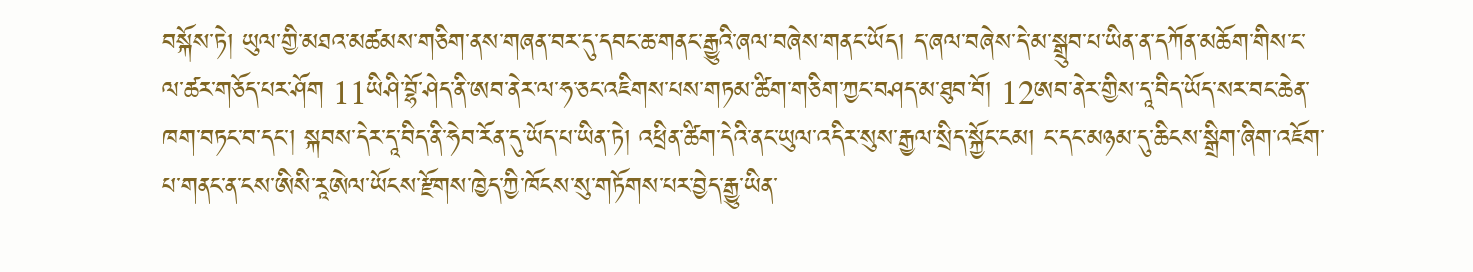བསྐོས་ཏེ། ཡུལ་གྱི་མཐའ་མཚམས་གཅིག་ནས་གཞན་བར་དུ་དབང་ཆ་གནང་རྒྱུའི་ཞལ་བཞེས་གནང་ཡོད། ད་ཞལ་བཞེས་དེ་མ་སྒྲུབ་པ་ཡིན་ན་དཀོན་མཆོག་གིས་ང་ལ་ཚར་གཅོད་པར་ཤོག 11ཡིཤི་བྷོ་ཤེད་ནི་ཨབ་ནེར་ལ་ཧ་ཅང་འཇིགས་པས་གཏམ་ཚིག་གཅིག་ཀྱང་བཤད་མ་ཐུབ་བོ། 12ཨབ་ནེར་གྱིས་དཱ་བིད་ཡོད་སར་བང་ཆེན་ཁག་བཏང་བ་དང་། སྐབས་དེར་དཱ་བིད་ནི་ཧེབ་རོན་དུ་ཡོད་པ་ཡིན་ཏེ། འཕྲིན་ཚིག་དེའི་ནང་ཡུལ་འདིར་སུས་རྒྱལ་སྲིད་སྐྱོང་ངམ། ང་དང་མཉམ་དུ་ཆིངས་སྒྲིག་ཞིག་འཇོག་པ་གནང་ན་ངས་ཨིསི་རཱཨེལ་ཡོངས་རྫོགས་ཁྱེད་ཀྱི་ཁོངས་སུ་གཏོགས་པར་བྱེད་རྒྱུ་ཡིན་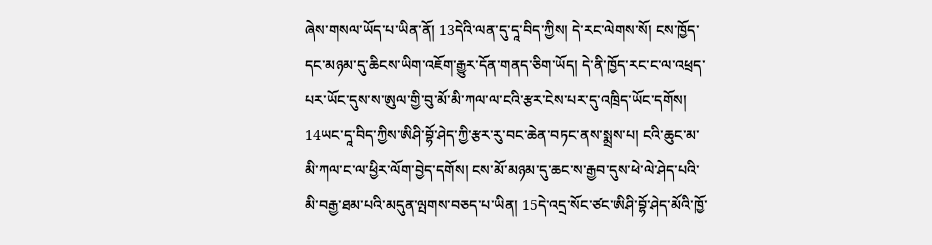ཞེས་གསལ་ཡོད་པ་ཡིན་ནོ། 13དེའི་ལན་དུ་དཱ་བིད་ཀྱིས། དེ་རང་ལེགས་སོ། ངས་ཁྱོད་དང་མཉམ་དུ་ཆིངས་ཡིག་འཇོག་རྒྱུར་དོན་གནད་ཅིག་ཡོད། དེ་ནི་ཁྱོད་རང་ང་ལ་འཕྲད་པར་ཡོང་དུས་ས་ཨུལ་གྱི་བུ་མོ་མི་ཀལ་ལ་ངའི་རྩར་ངེས་པར་དུ་འཁྲིད་ཡོང་དགོས། 14ཡང་དཱ་བིད་ཀྱིས་ཨིཤི་བྷོ་ཤེད་ཀྱི་རྩར་རུ་བང་ཆེན་བཏང་ནས་སྨྲས་པ། ངའི་ཆུང་མ་མི་ཀལ་ང་ལ་ཕྱིར་ལོག་བྱེད་དགོས། ངས་མོ་མཉམ་དུ་ཆང་ས་རྒྱབ་དུས་ཕེ་ལེ་ཤེད་པའི་མི་བརྒྱ་ཐམ་པའི་མདུན་ལྤགས་བཅད་པ་ཡིན། 15དེ་འདྲ་སོང་ཙང་ཨིཤི་བྷོ་ཤེད་མོའི་ཁྱོ་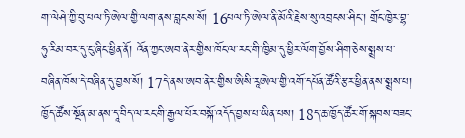ག་ལེཤེ་ཀྱི་བུ་པལ་ཏི་ཨེལ་གྱི་ལག་ནས་བླངས་སོ། 16པལ་ཏི་ཨེལ་ནི་མོའི་རྗེས་སུ་འབྲངས་ཤིང་། གྲོང་ཁྱེར་བྷ་ཧུ་རིམ་བར་དུ་ངུ་ཞིང་ཕྱིན་ནོ། འོན་ཀྱང་ཨབ་ནེར་གྱིས་ཁོང་ལ་རང་གི་ཁྱིམ་དུ་ཕྱིར་ལོག་བྱོས་ཤིག་ཅེས་སྨྲས་པ་བཞིན་ཁོས་དེ་བཞིན་དུ་བྱས་སོ། 17དེ་ནས་ཨབ་ནེར་གྱིས་ཨིསི་རཱཨེལ་གྱི་འགོ་དཔོན་ཚོའི་རྩར་ཕྱིན་ནས་སྨྲས་པ། ཁྱོད་ཚོས་སྔོན་མ་ནས་དཱ་བིད་ལ་རང་གི་རྒྱལ་པོར་བསྐོ་འདོད་བྱས་པ་ཡིན་པས། 18ད་ཆ་ཁྱོད་ཚོར་གོ་སྐབས་བཟང་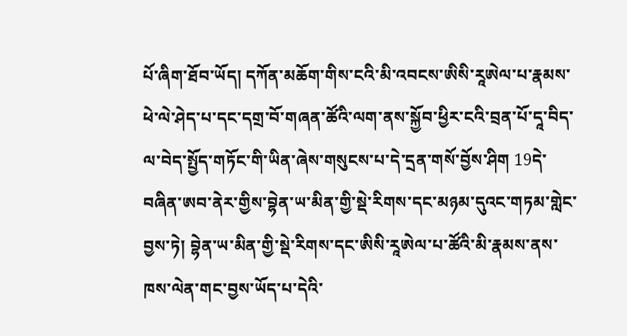པོ་ཞིག་ཐོབ་ཡོད། དཀོན་མཆོག་གིས་ངའི་མི་འབངས་ཨིསི་རཱཨེལ་པ་རྣམས་ཕེ་ལེ་ཤེད་པ་དང་དགྲ་བོ་གཞན་ཚོའི་ལག་ནས་སྐྱོབ་ཕྱིར་ངའི་བྲན་པོ་དཱ་བིད་ལ་བེད་སྤྱོད་གཏོང་གི་ཡིན་ཞེས་གསུངས་པ་དེ་དྲན་གསོ་བྱོས་ཤིག 19དེ་བཞིན་ཨབ་ནེར་གྱིས་བྷེན་ཡ་མིན་གྱི་སྡེ་རིགས་དང་མཉམ་དུའང་གཏམ་གླེང་བྱས་ཏེ། བྷེན་ཡ་མིན་གྱི་སྡེ་རིགས་དང་ཨིསི་རཱཨེལ་པ་ཚོའི་མི་རྣམས་ནས་ཁས་ལེན་གང་བྱས་ཡོད་པ་དེའི་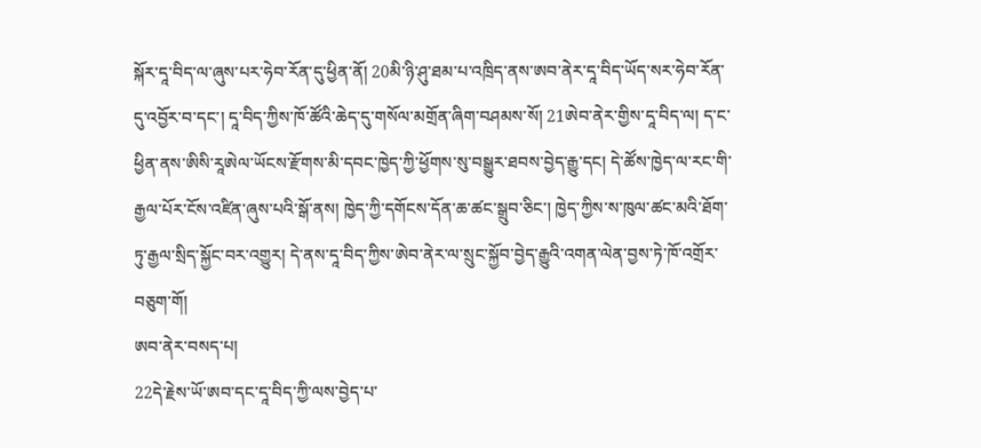སྐོར་དཱ་བིད་ལ་ཞུས་པར་ཧེབ་རོན་དུ་ཕྱིན་ནོ། 20མི་ཉི་ཤུ་ཐམ་པ་འཁྲིད་ནས་ཨབ་ནེར་དཱ་བིད་ཡོད་སར་ཧེབ་རོན་དུ་འབྱོར་བ་དང་། དཱ་བིད་ཀྱིས་ཁོ་ཚོའི་ཆེད་དུ་གསོལ་མགྲོན་ཞིག་བཤམས་སོ། 21ཨེབ་ནེར་གྱིས་དཱ་བིད་ལ། ད་ང་ཕྱིན་ནས་ཨིསི་རཱཨེལ་ཡོངས་རྫོགས་མི་དབང་ཁྱེད་ཀྱི་ཕྱོགས་སུ་བསྒྱུར་ཐབས་བྱེད་རྒྱུ་དང། དེ་ཚོས་ཁྱེད་ལ་རང་གི་རྒྱལ་པོར་ངོས་འཛིན་ཞུས་པའི་སྒོ་ནས། ཁྱེད་ཀྱི་དགོངས་དོན་ཆ་ཚང་སྒྲུབ་ཅིང་། ཁྱེད་ཀྱིས་ས་ཁུལ་ཚང་མའི་ཐོག་ཏུ་རྒྱལ་སྲིད་སྐྱོང་བར་འགྱུར། དེ་ནས་དཱ་བིད་ཀྱིས་ཨེབ་ནེར་ལ་སྲུང་སྐྱོབ་བྱེད་རྒྱུའི་འགན་ལེན་བྱས་ཏེ་ཁོ་འགྲོར་བཅུག་གོ།
ཨབ་ནེར་བསད་པ།
22དེ་རྗེས་ཡོ་ཨབ་དང་དཱ་བིད་ཀྱི་ལས་བྱེད་པ་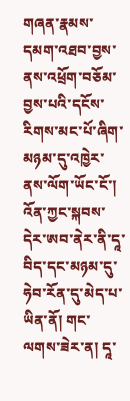གཞན་རྣམས་དམག་འཐབ་བྱས་ནས་འཕྲོག་བཅོམ་བྱས་པའི་དངོས་རིགས་མང་པོ་ཞིག་མཉམ་དུ་འཁྱེར་ནས་ལོག་ཡོང་ངོ་། འོན་ཀྱང་སྐབས་དེར་ཨབ་ནེར་ནི་དཱ་བིད་དང་མཉམ་དུ་ཧེབ་རོན་དུ་མེད་པ་ཡིན་ནོ། གང་ལགས་ཟེར་ན། དཱ་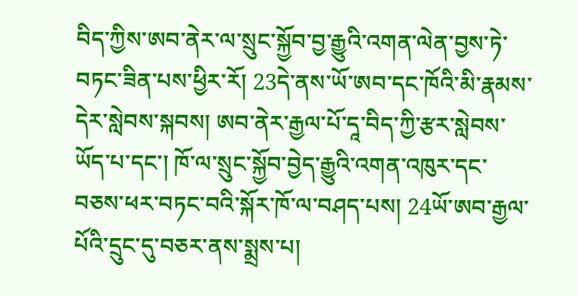བིད་ཀྱིས་ཨབ་ནེར་ལ་སྲུང་སྐྱོབ་བྱ་རྒྱུའི་འགན་ལེན་བྱས་ཏེ་བཏང་ཟིན་པས་ཕྱིར་རོ། 23དེ་ནས་ཡོ་ཨབ་དང་ཁོའི་མི་རྣམས་དེར་སླེབས་སྐབས། ཨབ་ནེར་རྒྱལ་པོ་དཱ་བིད་ཀྱི་རྩར་སླེབས་ཡོད་པ་དང་། ཁོ་ལ་སྲུང་སྐྱོབ་བྱེད་རྒྱུའི་འགན་འཁུར་དང་བཅས་ཕར་བཏང་བའི་སྐོར་ཁོ་ལ་བཤད་པས། 24ཡོ་ཨབ་རྒྱལ་པོའི་དྲུང་དུ་བཅར་ནས་སྨྲས་པ།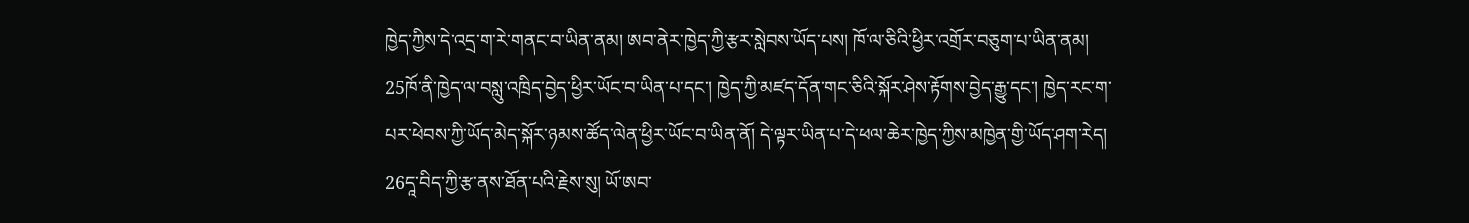ཁྱེད་ཀྱིས་དེ་འདྲ་ག་རེ་གནང་བ་ཡིན་ནམ། ཨབ་ནེར་ཁྱེད་ཀྱི་རྩར་སླེབས་ཡོད་པས། ཁོ་ལ་ཅིའི་ཕྱིར་འགྲོར་བཅུག་པ་ཡིན་ནམ། 25ཁོ་ནི་ཁྱེད་ལ་བསླུ་འཁྲིད་བྱེད་ཕྱིར་ཡོང་བ་ཡིན་པ་དང་། ཁྱེད་ཀྱི་མཛད་དོན་གང་ཅིའི་སྐོར་ཤེས་རྟོགས་བྱེད་རྒྱུ་དང་། ཁྱེད་རང་ག་པར་ཕེབས་ཀྱི་ཡོད་མེད་སྐོར་ཉམས་ཚོད་ལེན་ཕྱིར་ཡོང་བ་ཡིན་ནོ། དེ་ལྟར་ཡིན་པ་དེ་ཕལ་ཆེར་ཁྱེད་ཀྱིས་མཁྱེན་གྱི་ཡོད་ཤག་རེད། 26དཱ་བིད་ཀྱི་རྩ་ནས་ཐོན་པའི་རྗེས་སུ། ཡོ་ཨབ་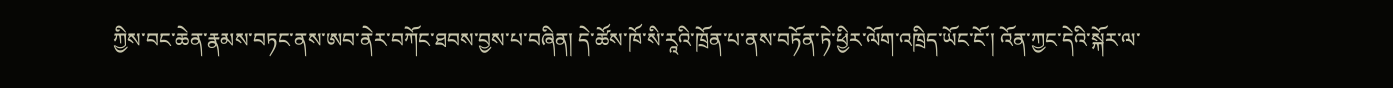ཀྱིས་བང་ཆེན་རྣམས་བཏང་ནས་ཨབ་ནེར་བཀོང་ཐབས་བྱས་པ་བཞིན། དེ་ཚོས་ཁོ་སི་རཱའི་ཁྲོན་པ་ནས་བཏོན་ཏེ་ཕྱིར་ལོག་འཁྲིད་ཡོང་ངོ་། འོན་ཀྱང་དེའི་སྐོར་ལ་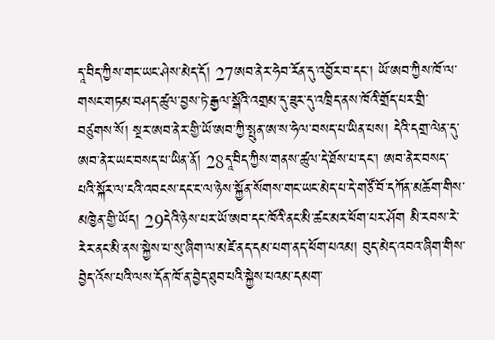དཱ་བིད་ཀྱིས་གང་ཡང་ཤེས་མེད་དོ། 27ཨབ་ནེར་ཧེབ་རོན་དུ་འབྱོར་བ་དང་། ཡོ་ཨབ་ཀྱིས་ཁོ་ལ་གསང་གཏམ་བཤད་ཚུལ་བྱས་ཏེ་རྒྱལ་སྒོའི་འགྲམ་དུ་ཟུར་དུ་འཁྲིད་ནས་ཁོའི་གྲོད་པར་གྲི་བཙུགས་སོ། སྔར་ཨབ་ནེར་གྱི་ཡོ་ཨབ་ཀྱི་སྤུན་ཨ་ས་ཧེལ་བསད་པ་ཡིན་པས། དེའི་དགྲ་ལེན་དུ་ཨབ་ནེར་ཡང་བསད་པ་ཡིན་ནོ། 28དཱ་བིད་ཀྱིས་གནས་ཚུལ་དེ་ཐོས་པ་དང་། ཨབ་ནེར་བསད་པའི་སྐོར་ལ་ངའི་འབངས་དང་ང་ལ་ཉེས་སྐྱོན་སོགས་གང་ཡང་མེད་པ་དེ་གཙོ་བོ་དཀོན་མཆོག་གིས་མཁྱེན་གྱི་ཡོད། 29དེའི་ཉེས་པར་ཡོ་ཨབ་དང་ཁོའི་ནང་མི་ཚང་མར་ཕོག་པར་ཤོག མི་རབས་རེ་རེར་ནང་མི་ནས་སྐྱེས་པ་སུ་ཞིག་ལ་མཛེ་ནད་དམ་པག་ནད་ཕོག་པའམ། བུད་མེད་འབའ་ཞིག་གིས་བྱེད་འོས་པའི་ལས་དོན་ཁོ་ན་བྱེད་ཐུབ་པའི་སྐྱེས་པའམ་དམག་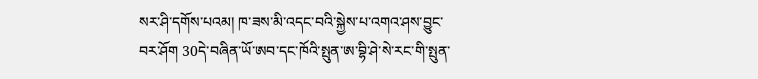སར་ཤི་དགོས་པའམ། ཁ་ཟས་མི་འདང་བའི་སྐྱེས་པ་འགའ་ཤས་བྱུང་བར་ཤོག 30དེ་བཞིན་ཡོ་ཨབ་དང་ཁོའི་སྤུན་ཨ་བྷི་ཤེ་སེ་རང་གི་སྤུན་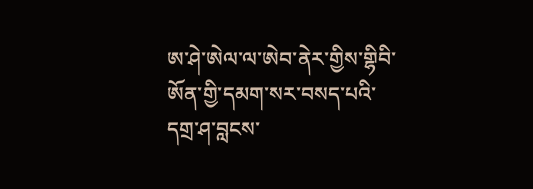ཨ་ཤེ་ཨེལ་ལ་ཨེབ་ནེར་གྱིས་གྷིབི་ཨོན་གྱི་དམག་སར་བསད་པའི་དགྲ་ཤ་བླངས་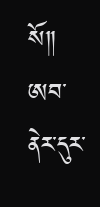སོ༎
ཨབ་ནེར་དུར་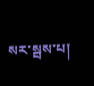སར་སྦས་པ།